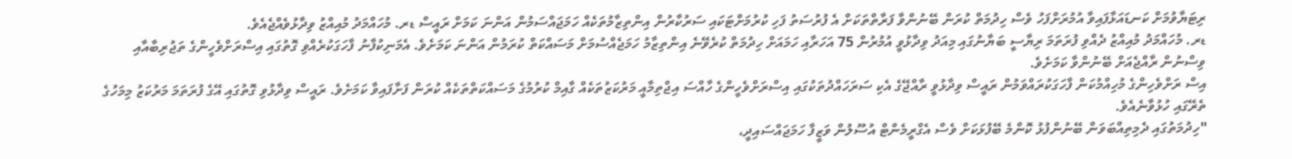ރިޓަޔާވުމަށް ކަނޑައަޅާފައިވާ އުމުރަށްފަހު ވެސް ހިދުމަތް ކުރަން ބޭނުންވާ ފަރާތްތަކަށް އެ ފުރުސަތު ފަހި ކުރުމަށްޓަކައި ސަރުކާރުން އިންތިޒާމުތަކެއް ހަމަޖައްސަމުން އަންނަ ކަމަށް ރައީސް ޑރ. މުހައްމަދު މުއިއްޒު ވިދާޅުވެއްޖެއެވެ.
ޑރ. މުހައްމަދު މުއިއްޒު ދެއްވި ފުރަތަމަ ރިޔާސީ ބަޔާނުގައި މިއަދު ވިދާޅުވީ އުމުރުން 75 އަހަރާއި ހަމައަށް ހިދުމަތް ކުރެވޭނެ އިންތިޒާމު ހަމަޖެއްސުމަށް މަސައްކަތް ކުރަމުން އަންނަ ކަމަށެވެ. އެމަނިކުފާނު ފާހަގަކުރެއްވި ގޮތުގައި އިސްރަށްވެހީންގެ ތަޖުރިބާއާއި ވިސްނުން ރާއްޖެއަށް ބޭނުންވާ ކަމަށެވެ.
އިސް ރަށްވެހިންގެ މުހިއްމުކަން ފާހަގަކުރައްވަމުން ރައީސް ވިދާޅުވީ ރާއްޖޭގެ އެކި ސަރަހައްދުތަކުގައި އިސްރަށްވެހީންގެ ހާއްސަ އިޖްތިމާއީ މަރުކަޒުތަކެއް ގާއިމް ކުރުމުގެ މަސައްކަތްތަކެއް ކުރަން ފަށާފައިވާ ކަމަށެވެ. ރައީސް ވިދާޅުވި ގޮތުގައި އޭގެ ފުރަތަމަ މަރުކަޒު މިމަހުގެ ތެރޭގައި ހުޅުވާނެއެވެ.
"ހިދުމަތުގައި ދެމިތިއްބަވަން ބޭނުންފުޅު ކޮންމެ ބޭފުޅަކަށް ވެސް އެގްރީމެންޓް އުސޫލުން ވަޒީފާ ހަމަޖައްސައިދީ،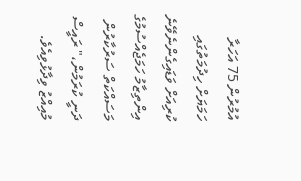އުމުރުން 75 އަހަރާ ހަމަޔަށް ހިދުމަތުގައި ކުރިއަށް ވަޑައިގެންނެވޭނެ އިންތިޒާމު ހަމަޖެއްސުމުގެ މަސައްކަތް ސަރުކާރުން ދަނީ ކުރަމުން،" ރައީސް މުއިއްޒު ވިދާޅުވިއެވެ.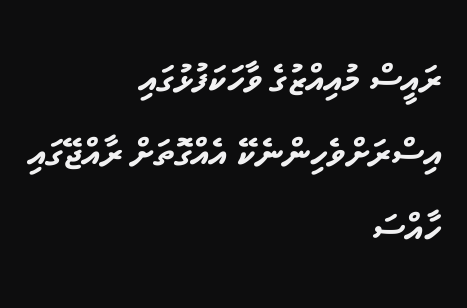ރައީސް މުއިއްޒުގެ ވާހަކަފުޅުގައި އިސްރަށްވެހިންނެކޭ އެއްގޮތަށް ރާއްޖޭގައި ހާއްސަ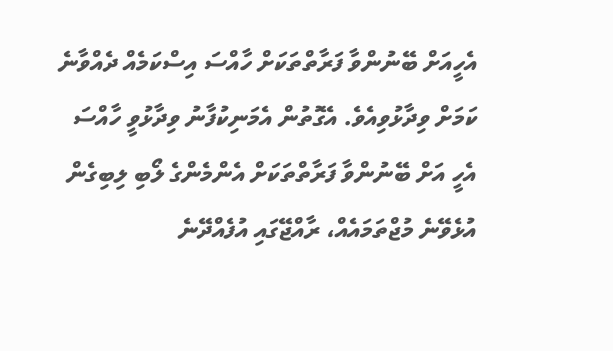އެހީއަށް ބޭނުންވާ ފަރާތްތަކަށް ހާއްސަ އިސްކަމެއް ދެއްވާނެ ކަމަށް ވިދާޅުވިއެވެ. އެގޮތުން އެމަނިކުފާނު ވިދާޅުވީ ހާއްސަ އެހީ އަށް ބޭނުންވާ ފަރާތްތަކަށް އެންމެންގެ ލޯބި ލިބިގެން އުޅެވޭނެ މުޖްތަމައެއް، ރާއްޖޭގައި އުފެއްދޭނެ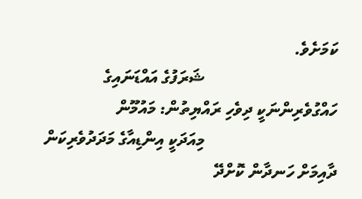ކަމަށެވެ.
                                ޝަރަފުގެ އައްޑަނައިގެ ހައްގުވެރިންނަކީ ދިވެހި ރައްޔިތުން: މައުމޫން
                                މިއަދަކީ އިންޑިއާގެ މަދަދުވެރިކަން ދާއިމަށް ހަނދާން ކޮށްދޭ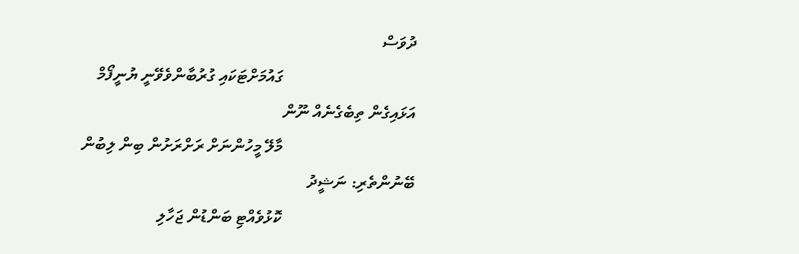ދުވަސް
                                ގައުމަށްޓަކައި ގުރުބާންވެވޭނީ ޔުނީފޯމް އަޅައިގެން ތިބެގެނެއް ނޫން
                                މާލޭ މީހުންނަށް ރަށްރަށުން ބިން ލިބުން ބޭނުންތެރި: ނަޝީދު
                                ކޮޅުވެއްޓި ބަންޑުން ޖަހާލި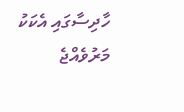ހާދިސާގައި އެކަކު މަރުވެއްޖެ